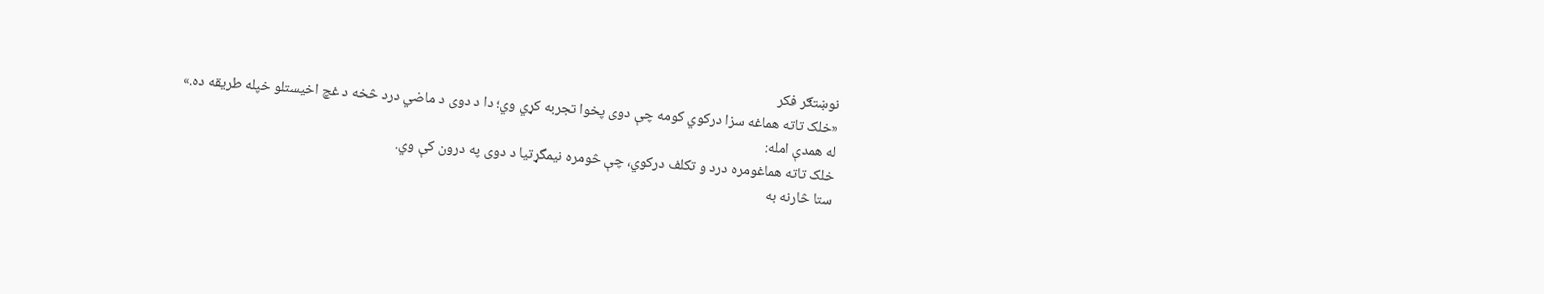نوښتګر فکر
«خلک تاته هماغه سزا درکوي کومه چې دوی پخوا تجربه کړي وي؛ دا د دوی د ماضي درد څخه د غچ اخیستلو خپله طریقه ده.»
له همدې امله:
خلک تاته هماغومره درد و تکلف درکوي، چې څومره نیمگړتیا د دوی په درون کې وي.
ستا څارنه به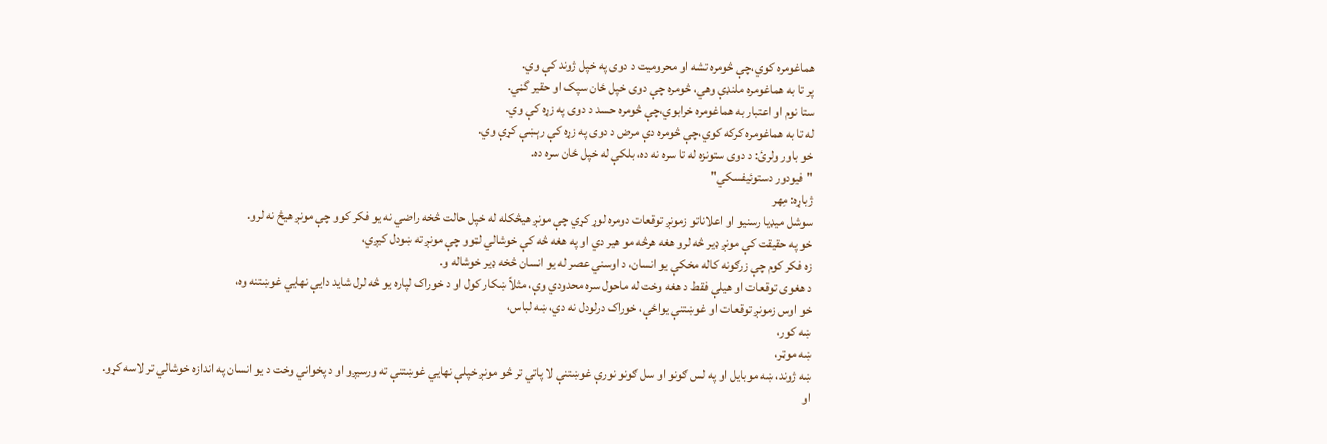هماغومره کوي،چې څومره تشه او محروميت د دوی په خپل ژوند کې وي.
پر تا به هماغومره ملنډې وهي، څومره چې دوی خپل ځان سپک او حقير گڼي.
ستا نوم او اعتبار به هماغومره خرابوي،چې څومره حسد د دوی په زړه کې وي.
له تا به هماغومره کرکه کوي،چې څومره دې مرض د دوی په زړه کې رېښې کړې وي.
خو باور ولرئ: د دوی ستونزه له تا سره نه ده، بلکې له خپل ځان سره ده.
"فیودور دستوئیفسکي"
ژباړه: مِهر
سوشل میډیا رسنیو او اعلاناتو زمونږ توقعات دومره لوړ کړي چې مونږ هیڅکله له خپل حالت څخه راضي نه یو فکر کوو چې مونږ هیڅ نه لرو.
خو په حقیقت کې مونږ ډیر څه لرو هغه هرڅه مو هیر دي او په هغه څه کې خوشالي لټوو چې مونږ ته ښودل کیږي،
زه فکر کوم چې زرګونه کاله مخکې یو انسان، د اوسني عصر له یو انسان څخه ډیر خوشاله و.
د هغوی توقعات او هیلې فقط د هغه وخت له ماحول سره محدودي وې، مثلاً ښکار کول او د خوراک لپاره یو څه لرل شاید دایې نهایي غوښتنه وه،
خو اوس زمونږ توقعات او غوښتنې یواځې، خوراک درلودل نه دي، ښه لباس،
ښه کور،
ښه موټر،
ښه ژوند، ښه موبایل او په لس ګونو او سل ګونو نورې غوښتنې لا پاتي تر څو مونږ خپلې نهایي غوښتنې ته ورسیږو او د پخواني وخت د یو انسان په اندازه خوشالي تر لاسه کړو.
او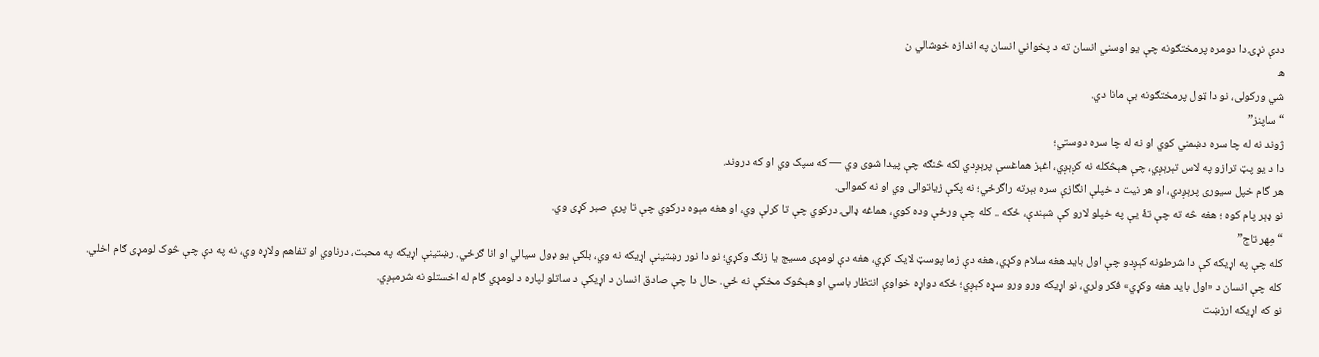ددې نړۍ دا دومره پرمختګونه چې یو اوسني انسان ته د پخواني انسان په اندازه خوشالي ن
ه
شي ورکولی، نو دا ټول پرمختګونه بې مانا دي.
“ساپنز”
ژوند نه له چا سره دښمني کوي او نه له چا سره دوستي؛
دا د يو پټ ترازو په لاس تېرېږي، چې هېڅکله نه کږېږي، اغېز هماغسې پرېږدي لکه څنګه چې پیدا شوی وي — که سپک وي او که دروند.
هر گام خپل سیوری پرېږدي، او هر نیت د خپلې انگازې سره بېرته راگرځي؛ نه پکې زیاتوالی وي او نه کموالی.
نو ډېر پام کوه ؛ هغه څه ته چې تۀ يې په خپلو لارو کې شېندې، ځکه .. کله چې ورځې وده کوي، هماغه ډالۍ درکوي چې تا کرلې وي، او هغه مېوه درکوي چې تا پرې صبر کړی وي.
“مِهر تاج”
کله چې په اړیکه کې دا شرطونه کېږدو چې اول باید هغه سلام وکړي، هغه دې زما پوسټ لایک کړي، هغه دې لومړی مسیج یا زنګ وکړي؛ نو دا نور رښتینې اړیکه نه وي، بلکې یو ډول سیالي او انا ګرځي. رښتینې اړیکه په محبت، درناوي او تفاهم ولاړه وي، نه په دې چې څوک لومړی ګام اخلي.
کله چې انسان د «اول باید هغه وکړي» فکر ولري، نو اړیکه ورو ورو سړه کېږي؛ ځکه دواړه خواوې انتظار باسي او هېڅوک مخکې نه ځي. حال دا چې صادق انسان د اړیکې د ساتلو لپاره د لومړي ګام له اخستلو نه شرمېږي.
نو که اړیکه ارزښت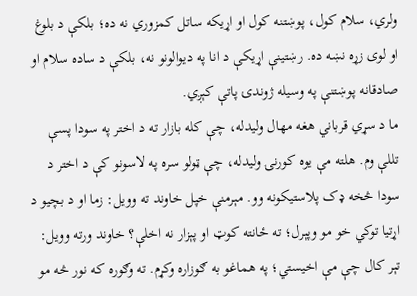ولري، سلام کول، پوښتنه کول او اړیکه ساتل کمزوري نه ده؛ بلکې د بلوغ او لوی زړه نښه ده. رښتینې اړیکې د انا په دیوالونو نه، بلکې د ساده سلام او صادقانه پوښتنې په وسیله ژوندۍ پاتې کېږي.
ما د سړي قرباني هغه مهال ولیدله، چې کله بازار ته د اختر په سودا پسې تللې وم. هلته مې يوه کورنۍ ولیدله، چې ټولو سره په لاسونو کې د اختر د سودا څخه ډک پلاستیکونه وو. مېرمنې خپل خاوند ته وویل: زما او د بچیو د اړتیا توکي خو مو وپېرل؛ ته ځانته کوټ او پېزار نه اخلې؟ خاوند ورته وویل: تېر کال چې مې اخیستي؛ په هماغو به ګوزاره وکړم. ته وګوره که نور څه مو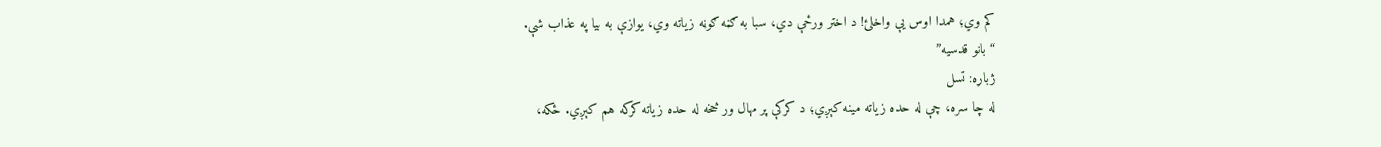کم وي؛ همدا اوس يې واخلئ! د اختر ورځې دي، سبا به ګڼه ګوڼه زیاته وي، یوازې به بیا په عذاب شې.
“بانو قدسیه”
ژباړه: تسل
له چا سره، چې له حده زیاته مینه کېږي؛ د کرکې پر مهال ور څخه له حده زیاته کرکه هم کېږي. ځکه،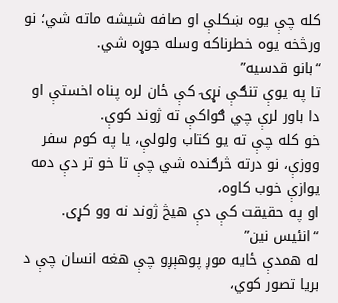کله چې یوه ښکلې او صافه شیشه ماته شي؛ نو ورڅخه یوه خطرناکه وسله جوړه شي.
“بانو قدسیه”
تا په یوې تنګې نړۍ کې ځان لره پناه اخستې او دا باور لرې چي ګواکې ته ژوند کوې.
خو کله چې ته یو کتاب ولولې، یا په کوم سفر ووزې، نو درته څرګنده شي چې تا خو تر دې دمه یوازې خوب کاوه،
او په حقیقت کې دې هیڅ ژوند نه وو کړی.
“انئیس نین”
له همدې ځایه موږ پوهېږو چې هغه انسان چې د بریا تصور کوي،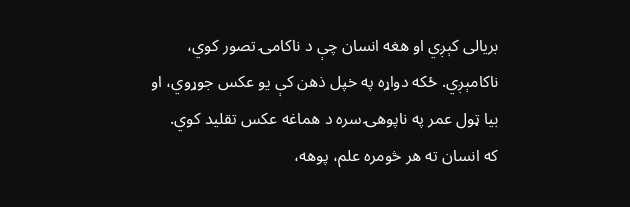بریالی کېږي او هغه انسان چې د ناکامۍ تصور کوي، ناکامېږي. ځکه دواړه په خپل ذهن کې یو عکس جوړوي، او بیا ټول عمر په ناپوهۍ سره د هماغه عکس تقلید کوي.
که انسان ته هر څومره علم، پوهه،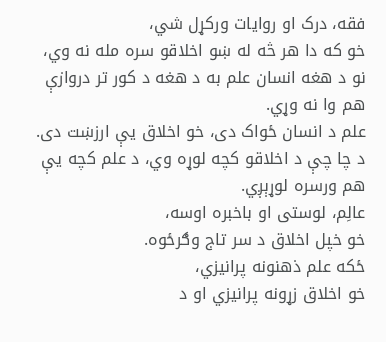فقه، درک او روایات ورکړل شي،
خو که دا هر څه له ښو اخلاقو سره مله نه وي،
نو د هغه انسان علم به د هغه د کور تر دروازې هم وا نه وړي.
علم د انسان ځواک دی، خو اخلاق یې ارزښت دی.
د چا چې د اخلاقو کچه لوړه وي، د علم کچه یې هم ورسره لوړېږي.
عالِم، لوستی او باخبره اوسه،
خو خپل اخلاق د سر تاج وګرځوه.
ځکه علم ذهنونه پرانیزي،
خو اخلاق زړونه پرانیزي او د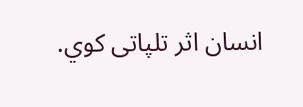انسان اثر تلپاتی کوي.